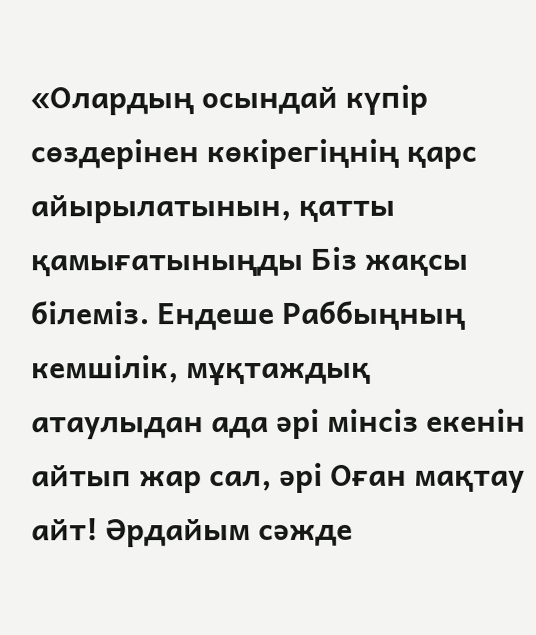«Олардың осындай күпір сөздерінен көкірегіңнің қарс айырылатынын, қатты қамығатыныңды Біз жақсы білеміз. Ендеше Раббыңның кемшілік, мұқтаждық атаулыдан ада әрі мінсіз екенін айтып жар сал, әрі Оған мақтау айт! Әрдайым сәжде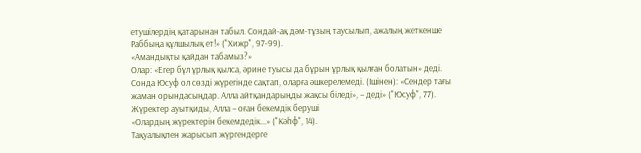етушілердің қатарынан табыл. Сондай-ақ дәм-тұзың таусылып, ажалың жеткенше Раббыңа құлшылық ет!» ("Хижр", 97-99).
«Амандықты қайдан табамыз?»
Олар: «Егер бұл ұрлық қылса, әрине туысы да бұрын ұрлық қылған болатын» деді. Сонда Юсуф ол сөзді жүрегінде сақтап, оларға әшкерелемеді. (Ішінен): «Сендер тағы жаман орындасыңдар. Алла айтқандарыңды жақсы біледі», – деді» ("Юсуф", 77).
Жүректер ауытқиды, Алла – оған бекемдік беруші
«Олардың жүректерін бекемдедік...» ("Кәһф", 14).
Тақуалықпен жарысып жүргендерге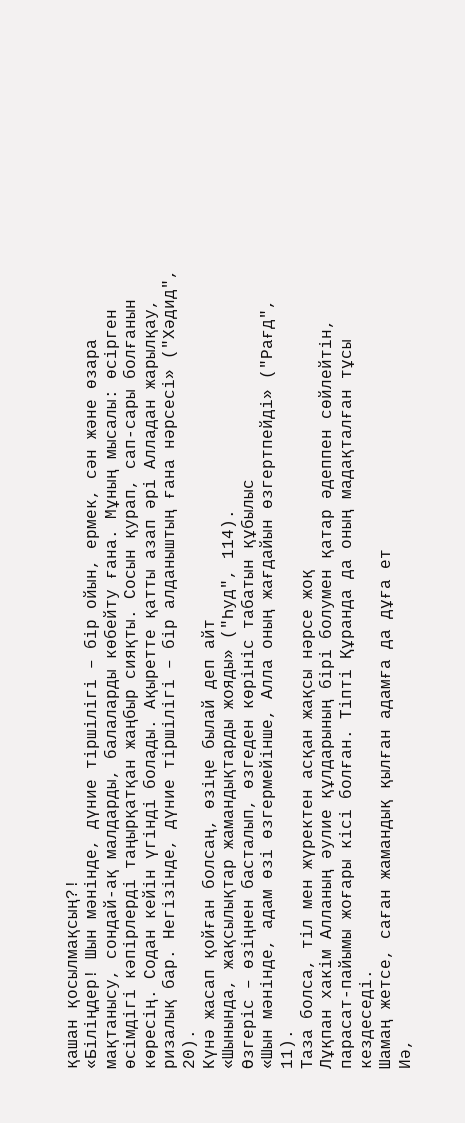қашан қосылмақсың?!
«Біліңдер! Шын мәнінде, дүние тіршілігі – бір ойын, ермек, сән және өзара мақтанысу, сондай-ақ малдарды, балаларды көбейту ғана. Мұның мысалы: өсірген өсімдігі кәпірлерді таңырқатқан жаңбыр сияқты. Сосын қурап, сап-сары болғанын көресің. Содан кейін үгінді болады. Ақыретте қатты азап әрі Алладан жарылқау, ризалық бар. Негізінде, дүние тіршілігі – бір алданыштың ғана нәрсесі» ("Хәдид", 20).
Күнә жасап қойған болсаң, өзіңе былай деп айт
«Шынында, жақсылықтар жамандықтарды жояды» ("Һуд", 114).
Өзгеріс – өзіңнен басталып, өзгеден көрініс табатын құбылыс
«Шын мәнінде, адам өзі өзгермейінше, Алла оның жағдайын өзгертпейді» ("Рағд", 11).
Таза болса, тіл мен жүректен асқан жақсы нәрсе жоқ
Лұқпан хакім Алланың әулие құлдарының бірі болумен қатар әдеппен сөйлейтін, парасат-пайымы жоғары кісі болған. Тіпті Құранда да оның мадақталған тұсы кездеседі.
Шамаң жетсе, саған жамандық қылған адамға да дұға ет
Иә,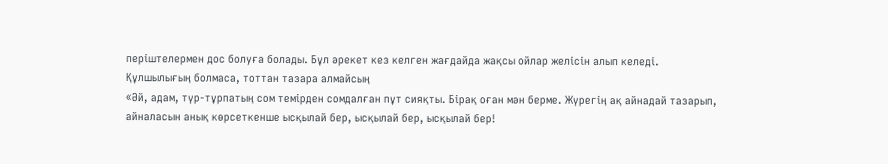періштелермен дос болуға болады. Бұл әрекет кез келген жағдайда жақсы ойлар желісін алып келеді.
Құлшылығың болмаса, тоттан тазара алмайсың
«Әй, адам, түр-тұрпатың сом темірден сомдалған пұт сияқты. Бірақ оған мән берме. Жүрегің ақ айнадай тазарып, айналасын анық көрсеткенше ысқылай бер, ысқылай бер, ысқылай бер!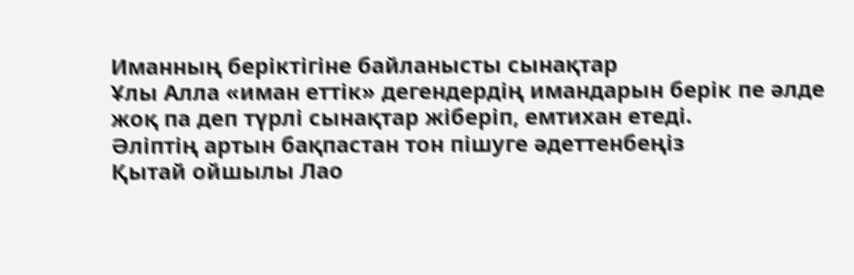Иманның беріктігіне байланысты сынақтар
Ұлы Алла «иман еттік» дегендердің имандарын берік пе әлде жоқ па деп түрлі сынақтар жіберіп, емтихан етеді.
Әліптің артын бақпастан тон пішуге әдеттенбеңіз
Қытай ойшылы Лао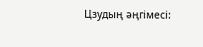Цзудың әңгімесі: